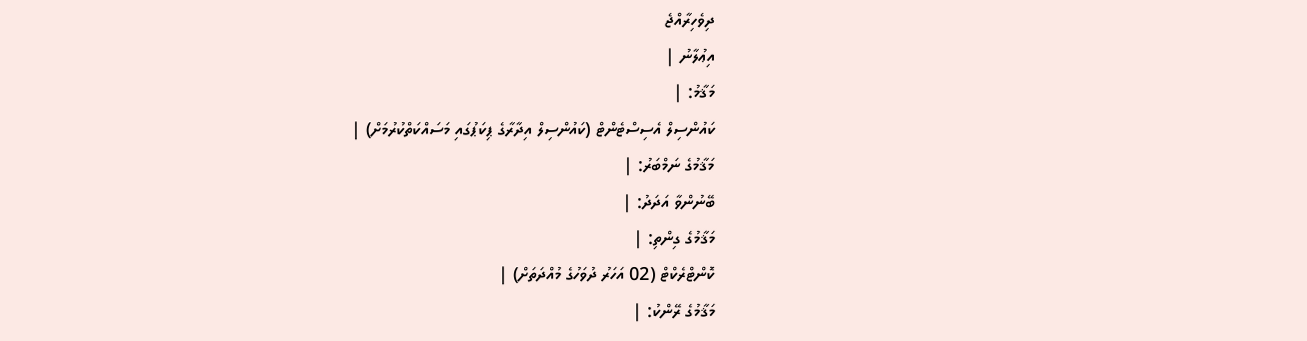ދިވެހިރާއްޖެ
އިޢުލާނު |
މަޤާމު: |
ކައުންސިލް އެސިސްޓެންޓް (ކައުންސިލް އިދާރާގެ ޕިކަޕުގައި މަސައްކަތްކުރުމަށް) |
މަޤާމުގެ ނަމްބަރު: |
ބޭނުންވާ އަދަދު: |
މަޤާމުގެ ގިންތި: |
ކޮންޓްރެކްޓް (02 އަހަރު ދުވަހުގެ މުއްދަތަށް) |
މަޤާމުގެ ރޭންކު: |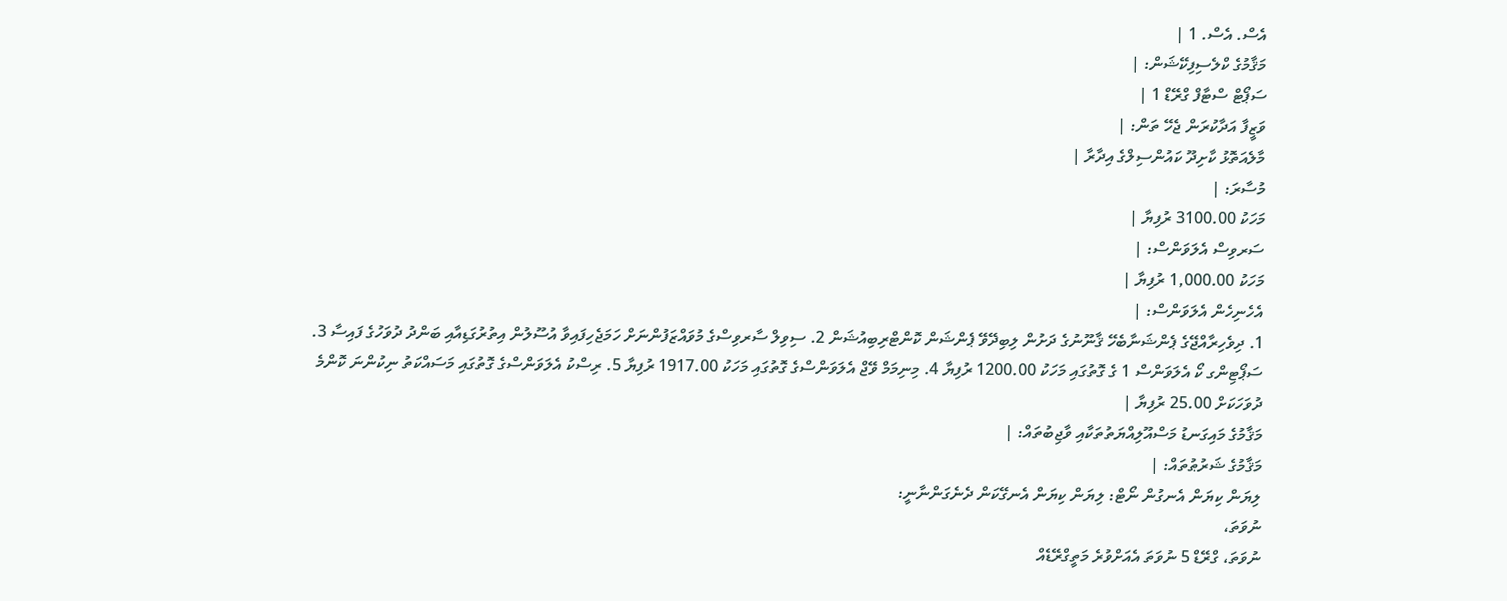އެސް. އެސް. 1 |
މަޤާމުގެ ކްލެސިފިކޭޝަން: |
ސަޕޯޓް ސްޓާފް ގްރޭޑް 1 |
ވަޒީފާ އަދާކުރަން ޖެހޭ ތަން: |
މާލެއަތޮޅު ކާށިދޫ ކައުންސިލްގެ އިދާރާ |
މުސާރަ: |
މަހަކު 3100.00 ރުފިޔާ |
ސަރވިސް އެލަވަންސް: |
މަހަކު 1,000.00 ރުފިޔާ |
އެހެނިހެން އެލަވަންސް: |
1. ދިވެހިރާއްޖޭގެ ޕެންޝަނާބެހޭ ޤާނޫނުގެ ދަށުން ލިބިދޭވޭ ޕެންޝަން ކޮންޓްރިބިއުޝަން 2. ސިވިލް ސާރވިސްގެ މުވައްޒަފުންނަށް ހަމަޖެހިފައިވާ އުސޫލުން އިތުރުގަޑިއާއި ބަންދު ދުވަހުގެ ފައިސާ 3. ސަޕޯޓިންގ ކޯ އެލަވަންސް 1 ގެ ގޮތުގައި މަހަކު 1200.00 ރުފިޔާ 4. މިނިމަމް ވޭޖް އެލަވަންސްގެ ގޮތުގައި މަހަކު 1917.00 ރުފިޔާ 5. ރިސްކު އެލަވަންސްގެ ގޮތުގައި މަސައްކަތު ނިކުންނަ ކޮންމެ ދުވަހަކަށް 25.00 ރުފިޔާ |
މަޤާމުގެ މައިގަނޑު މަސްއޫލިއްޔަތުތަކާއި ވާޖިބުތައް: |
މަޤާމުގެ ޝަރުޠުތައް: |
ލިޔަން ކިޔަން އެނގުން ނޯޓް: ލިޔަން ކިޔަން އެނގޭކަން ދެނެގަންނާނީ:
ނުވަތަ،
ނުވަތަ، ގްރޭޑް 5 ނުވަތަ އެއަށްވުރެ މަތީގްރޭޑެއް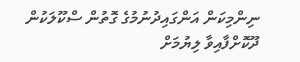ނިންމިކަން އަންގައިދުނުމުގެ ގޮތުން ސްކޫލަކުން ދޫކޮށްފާއިވާ ލިޔުމަށް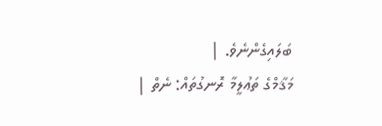ބަލައިގެންނެވެ. |
މަޤާމްގެ ތަޢުލީމާ ރޮނގުތައް: ނެތް |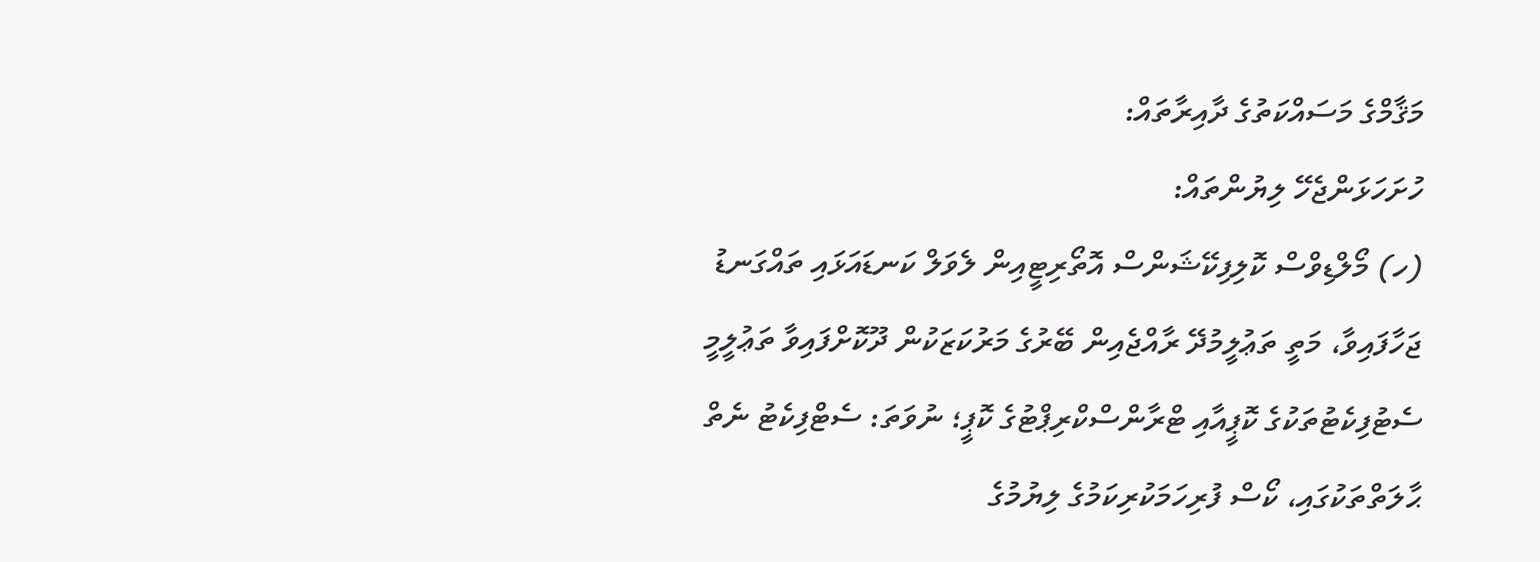މަޤާމްގެ މަސައްކަތުގެ ދާއިރާތައް:
ހުށަހަޅަންޖެހޭ ލިޔުންތައް:
(ހ) މޯލްޑިވްސް ކޮލިފިކޭޝަންސް އޮތޯރިޓީއިން ލެވަލް ކަނޑައަޅައި ތައްގަނޑު ޖަހާފައިވާ، މަތީ ތަޢުލީމުދޭ ރާއްޖެއިން ބޭރުގެ މަރުކަޒަކުން ދޫކޮށްފައިވާ ތަޢުލީމީ ސެޓުފިކެޓުތަކުގެ ކޮޕީއާއި ޓްރާންސްކްރިޕްޓުގެ ކޮޕީ؛ ނުވަތަ: ސެޓްފިކެޓު ނެތް ޙާލަތްތަކުގައި، ކޯސް ފުރިހަމަކުރިކަމުގެ ލިޔުމުގެ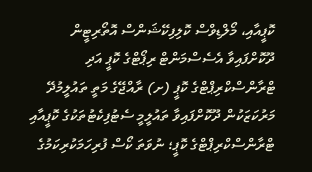ކޮޕީއާއި، މޯލްޑިވްސް ކޮލިފިކޭޝަންސް އޮތޯރިޓީން ދޫކޮށްފައިވާ އެސެސްމަންޓް ރިޕޯޓްގެ ކޮޕީ އަދި ޓްރާންސްކްރިޕްޓްގެ ކޮޕީ (ށ) ރާއްޖޭގެ މަތީ ތައުލީމުދޭ މަރުކަޒަކުން ދޫކޮށްފައިވާ ތައުލީމީ ސެޓުފިކެޓުތަކުގެ ކޮޕީއާއި ޓްރާންސްކްރިޕްޓްގެ ކޮޕީ؛ ނުވަތަ ކޯސް ފުރިހަމަކުރިކަމުގެ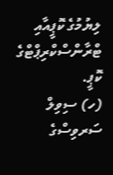ލިޔުމުގެ ކޮޕީއާއި ޓްރާންސްކްރިޕްޓްގެ ކޮޕީ.
(ހ) ސިވިލް ސަރވިސްގެ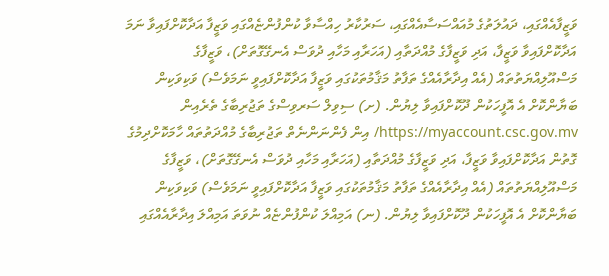ވަޒީފާއެއްގައި، ދައުލަތުގެ މުއައްސަސާއެއްގައި، ސަރުކާރު ހިއްސާވާ ކުންފުންޏެއްގައި ވަޒީފާ އަދާކޮށްފައިވާ ނަމަ އަދާކޮށްފައިވާ ވަޒީފާ، އަދި ވަޒީފާގެ މުއްދަތާއި (އަހަރާއި މަހާއި ދުވަސް އެނގޭގޮތަށް)، ވަޒީފާގެ މަސްއޫލިއްޔަތުތައް (އެއް އިދާރާއެއްގެ ތަފާތު މަޤާމުތަކުގައި ވަޒީފާ އަދާކޮށްފައިވީ ނަމަވެސް) ވަކިވަކިން ބަޔާންކޮށް އެ އޮފީހަކުން ދޫކޮށްފައިވާ ލިޔުން. (ށ) ސިވިލް ސަރވިސްގެ ތަޖުރިބާގެ ތެރެއިން https://myaccount.csc.gov.mv/ އިން ފެންނަންނެތް ތަޖުރިބާގެ މުއްދަތުތައް ހާމަކޮށްދިމުގެ ގޮތުން އަދާކޮށްފައިވާ ވަޒީފާ، އަދި ވަޒީފާގެ މުއްދަތާއި (އަހަރާއި މަހާއި ދުވަސް އެނގޭގޮތަށް)، ވަޒީފާގެ މަސްއޫލިއްޔަތުތައް (އެއް އިދާރާއެއްގެ ތަފާތު މަޤާމުތަކުގައި ވަޒީފާ އަދާކޮށްފައިވީ ނަމަވެސް) ވަކިވަކިން ބަޔާންކޮށް އެ އޮފީހަކުން ދޫކޮށްފައިވާ ލިޔުން. (ނ) އަމިއްލަ ކުންފުންޏެއް ނުވަތަ އަމިއްލަ އިދާރާއެއްގައި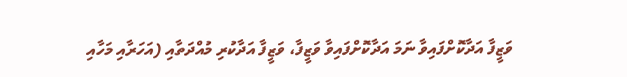ވަޒީފާ އަދާކޮށްފައިވާ ނަމަ އަދާކޮށްފައިވާ ވަޒީފާ، ވަޒީފާ އަދާކުރި މުއްދަތާއި (އަހަރާއި މަހާއި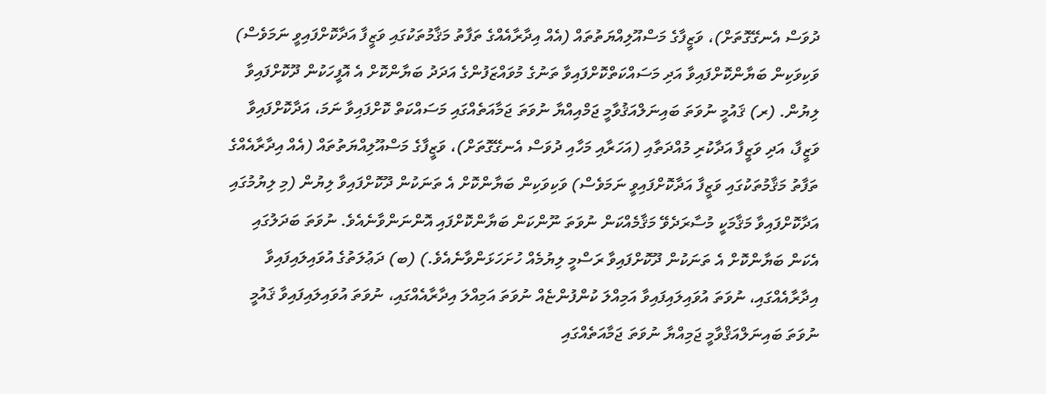ދުވަސް އެނގޭގޮތަށް)، ވަޒީފާގެ މަސްއޫލިއްޔަތުތައް (އެއް އިދާރާއެއްގެ ތަފާތު މަޤާމުތަކުގައި ވަޒީފާ އަދާކޮށްފައިވީ ނަމަވެސް) ވަކިވަކިން ބަޔާންކޮށްފައިވާ އަދި މަސައްކަތްކޮށްފައިވާ ތަނުގެ މުވައްޒަފުންގެ އަދަދު ބަޔާންކޮށް އެ އޮފީހަކުން ދޫކޮށްފައިވާ ލިޔުން. (ރ) ޤައުމީ ނުވަތަ ބައިނަލްއަޤުވާމީ ޖަމްއިއްޔާ ނުވަތަ ޖަމާއަތެއްގައި މަސައްކަތް ކޮށްފައިވާ ނަމަ، އަދާކޮށްފައިވާ ވަޒީފާ، އަދި ވަޒީފާ އަދާކުރި މުއްދަތާއި (އަހަރާއި މަހާއި ދުވަސް އެނގޭގޮތަށް)، ވަޒީފާގެ މަސްއޫލިއްޔަތުތައް (އެއް އިދާރާއެއްގެ ތަފާތު މަޤާމުތަކުގައި ވަޒީފާ އަދާކޮށްފައިވީ ނަމަވެސް) ވަކިވަކިން ބަޔާންކޮށް އެ ތަނަކުން ދޫކޮށްފައިވާ ލިޔުން (މި ލިޔުމުގައި އަދާކޮށްފައިވާ މަޤާމަކީ މުސާރަދެވޭ މަޤާމެއްކަން ނުވަތަ ނޫންކަން ބަޔާންކޮށްފައި އޮންނަންވާނެއެވެ. ނުވަތަ ބަދަލުގައި އެކަން ބަޔާންކޮށް އެ ތަނަކުން ދޫކޮށްފައިވާ ރަސްމީ ލިޔުމެއް ހުށަހަޅަންވާނެއެވެ.) (ބ) ދަޢުލަތުގެ އުވައިލައިފައިވާ އިދާރާއެއްގައި، ނުވަތަ އުވައިލައިފައިވާ އަމިއްލަ ކުންފުންޏެއް ނުވަތަ އަމިއްލަ އިދާރާއެއްގައި، ނުވަތަ އުވައިލައިފައިވާ ޤައުމީ ނުވަތަ ބައިނަލްއަޤްވާމީ ޖަމިއްޔާ ނުވަތަ ޖަމާއަތެއްގައި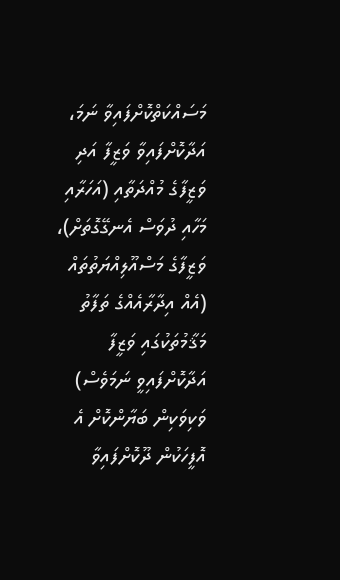މަސައްކަތްކޮށްފައިވާ ނަމަ، އަދާކޮށްފައިވާ ވަޒީފާ އަދި ވަޒީފާގެ މުއްދަތާއި (އަހަރާއި މަހާއި ދުވަސް އެނގޭގޮތަށް)، ވަޒީފާގެ މަސްއޫލިއްޔަތުތައް (އެއް އިދާރާއެއްގެ ތަފާތު މަޤާމުތަކުގައި ވަޒީފާ އަދާކޮށްފައިވީ ނަމަވެސް) ވަކިވަކިން ބަޔާންކޮށް އެ އޮފީހަކުން ދޫކޮށްފައިވާ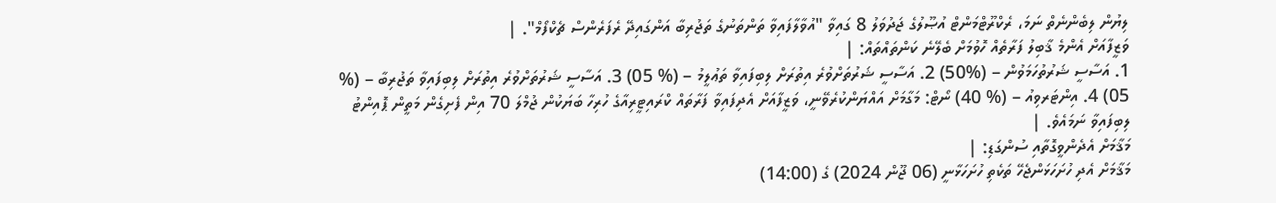ލިޔުން ލިބެންނެތް ނަމަ، ރެކްރޫޓްމަންޓް އުޞޫލުގެ ޖަދުވަލު 8 ގައިވާ "އުވާލާފައިވާ ތަންތަނުގެ ތަޖުރިބާ އަންގައިދޭ ރެފަރެންސް ޗެކްފޯމް". |
ވަޒީފާއަށް އެންމެ ޤާބިލު ފަރާތެއް ހޮވުމަށް ބެލޭނެ ކަންތައްތައް: |
1. އަސާސީ ޝަރުތުހަމަވުން – (%50) 2. އަސާސީ ޝަރުތަށްވުރެ އިތުރަށް ލިބިފައިވާ ތަޢުލީމު – (% 05) 3. އަސާސީ ޝަރުތަށްވުރެ އިތުރަށް ލިބިފައިވާ ތަޖުރިބާ – (% 05) 4. އިންޓަރވިއު – (% 40) ނޯޓް: މަގާމަށް އައްޔަންކުރެވޭނީ، ވަޒީފާއަށް އެދިފައިވާ ފަރާތައް ކްރައިޓީރިއާގެ ހުރިހާ ބަޔަކުން ޖުމްލަ 70 އިން ފެށިގެން މަތީން ޕޮއިންޓު ލިބިފައިވާ ނަމައެވެ. |
މަޤާމަށް އެދެންވީގޮތާއި ސުންގަޑި: |
މަޤާމަށް އެދި ހުށަހަޅަންޖެހޭ ތަކެތި ހުށަހަޅާނީ (06 ޖޫން 2024) ގެ (14:00)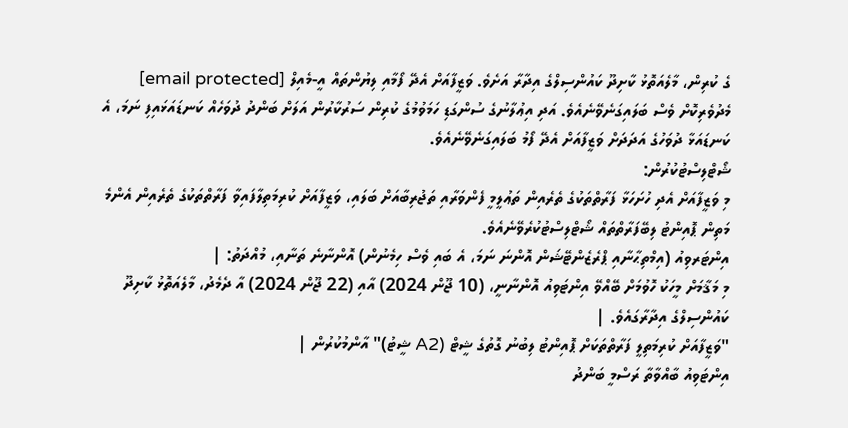ގެ ކުރިން، މާލެއަތޮޅު ކާށިދޫ ކައުންސިލްގެ އިދާރާ އަށެވެ. ވަޒީފާއަށް އެދޭ ފޯމާއި ލިޔުންތައް އީ-މެއިލް [email protected] މެދުވެރިކޮށް ވެސް ބަލައިގަނެވޭނެއެވެ. އަދި އިޢުލާނުގެ ސުންގަޑި ހަމަވުމުގެ ކުރިން ސަރުކާރުން އަލަށް ބަންދު ދުވަހެއް ކަނޑައަޅައިފި ނަމަ، އެ ކަނޑައަޅާ ދުވަހުގެ އަދަދަށް ވަޒީފާއަށް އެދޭ ފޯމު ބަލައިގަނެވޭނެއެވެ.
ޝޯޓްލިސްޓުކުރުން:
މި ވަޒީފާއަށް އެދި ހުށަހަޅާ ފަރާތްތަކުގެ ތެރެއިން ތަޢުލީމީ ފެންވަރާއި ތަޖުރިބާއަށް ބަލައި، ވަޒީފާއަށް ކުރިމަތިލާފައިވާ ފަރާތްތަކުގެ ތެރެއިން އެންމެ މަތިން ޕޮއިންޓު ލިބޭފަރާތްތައް ޝޯޓްލިސްޓުކުރެވޭނެއެވެ.
އިންޓަރވިއު (އިމްތިޙާނާއި ޕްރެޒެންޓޭޝަން އޮންނަ ނަމަ، އެ ބައި ވެސް ހިމެނުން) އޮންނާނެ ތަނާއި، މުއްދަތު: |
މި މަޤާމަށް މީހަކު ހޮވުމަށް ބޭއްވޭ އިންޓަވިއު އޮންނާނީ، (10 ޖޫން 2024) އާއި (22 ޖޫން 2024) އާ ދެމެދު، މާލެއަތޮޅު ކާށިދޫ ކައުންސިލްގެ އިދާރާގައެވެ. |
"ވަޒީފާއަށް ކުރިމަތިލީ ފަރާތްތަކަށް ޕޮއިންޓު ލިބުނު ގޮތުގެ ޝީޓް (A2 ޝީޓު)" އާންމުކުރުން |
އިންޓަވިއު ބާއްވާތާ ރަސްމީ ބަންދު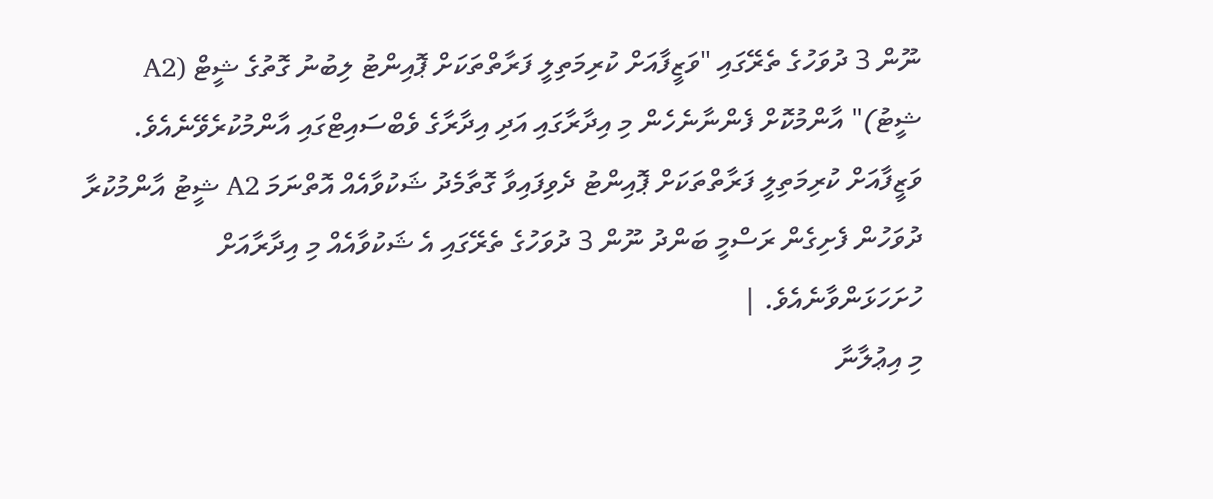ނޫން 3 ދުވަހުގެ ތެރޭގައި "ވަޒީފާއަށް ކުރިމަތިލީ ފަރާތްތަކަށް ޕޮއިންޓު ލިބުނު ގޮތުގެ ޝީޓް (A2 ޝީޓު)" އާންމުކޮށް ފެންނާނެހެން މި އިދާރާގައި އަދި އިދާރާގެ ވެބްސައިޓްގައި އާންމުކުރެވޭނެއެވެ. ވަޒީފާއަށް ކުރިމަތިލީ ފަރާތްތަކަށް ޕޮއިންޓު ދެވިފައިވާ ގޮތާމެދު ޝަކުވާއެއް އޮތްނަމަ A2 ޝީޓު އާންމުކުރާ ދުވަހުން ފެށިގެން ރަސްމީ ބަންދު ނޫން 3 ދުވަހުގެ ތެރޭގައި އެ ޝަކުވާއެއް މި އިދާރާއަށް ހުށަހަޅަންވާނެއެވެ. |
މި އިޢުލާނާ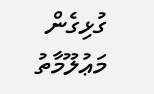ގުޅިގެން މަޢުލޫމާތު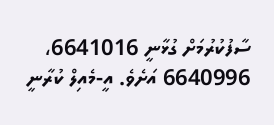ސާފުކުރުމަށް ގުޅާނީ 6641016، 6640996 އަށެވެ. އީ-މެއިލް ކުރާނީ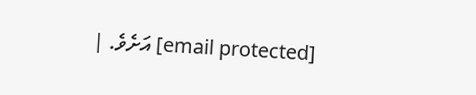[email protected] އަށެވެ. |